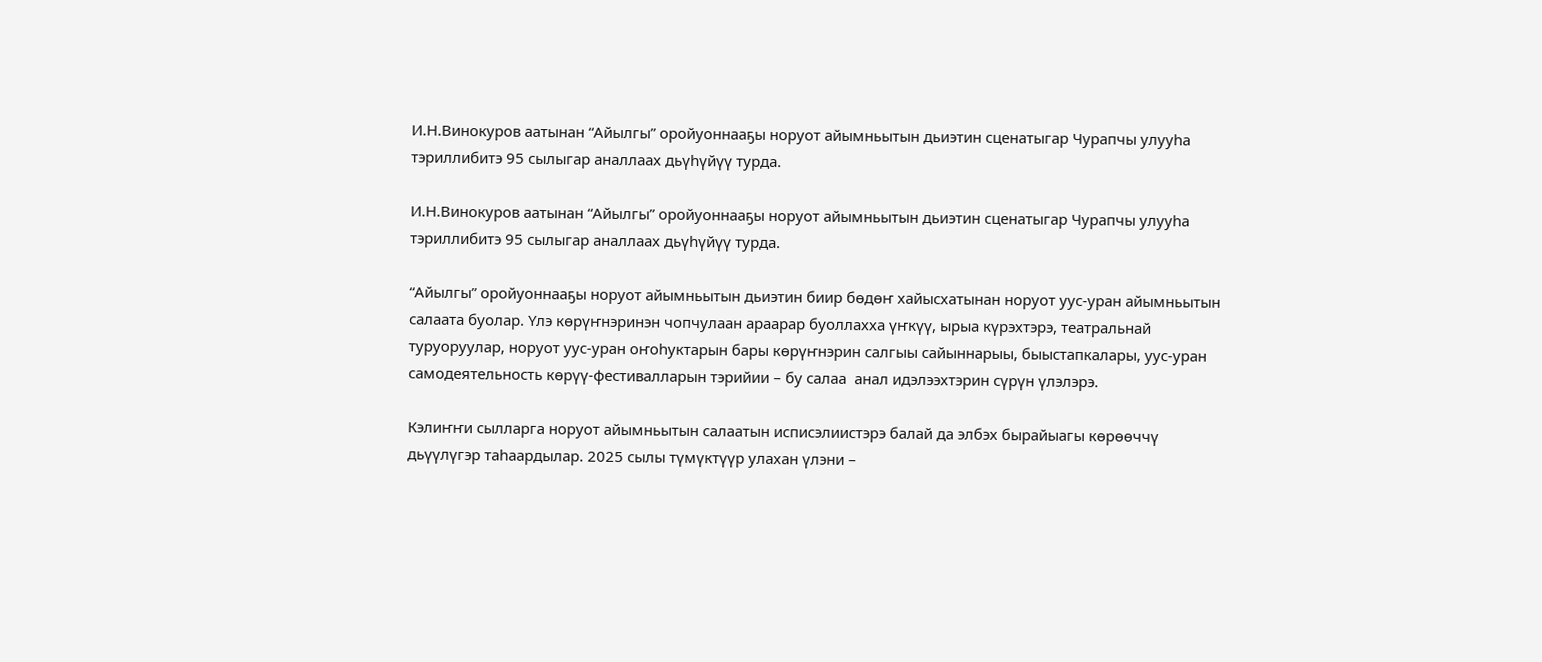И.Н.Винокуров аатынан “Айылгы” оройуоннааҕы норуот айымньытын дьиэтин сценатыгар Чурапчы улууһа тэриллибитэ 95 сылыгар аналлаах дьүһүйүү турда.

И.Н.Винокуров аатынан “Айылгы” оройуоннааҕы норуот айымньытын дьиэтин сценатыгар Чурапчы улууһа тэриллибитэ 95 сылыгар аналлаах дьүһүйүү турда.

“Айылгы” оройуоннааҕы норуот айымньытын дьиэтин биир бөдөҥ хайысхатынан норуот уус-уран айымньытын салаата буолар. Үлэ көрүҥнэринэн чопчулаан араарар буоллахха үҥкүү, ырыа күрэхтэрэ, театральнай туруоруулар, норуот уус-уран оҥоһуктарын бары көрүҥнэрин салгыы сайыннарыы, быыстапкалары, уус-уран самодеятельность көрүү-фестивалларын тэрийии – бу салаа  анал идэлээхтэрин сүрүн үлэлэрэ.

Кэлиҥҥи сылларга норуот айымньытын салаатын исписэлиистэрэ балай да элбэх бырайыагы көрөөччү дьүүлүгэр таһаардылар. 2025 сылы түмүктүүр улахан үлэни –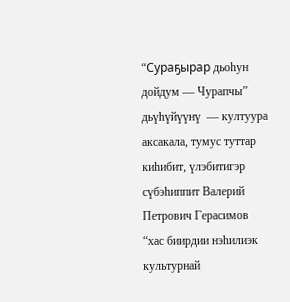“Сураҕырар дьоһун дойдум — Чурапчы” дьүһүйүүнү  — култуура аксакала, тумус туттар киһибит, үлэбитигэр сүбэһиппит Валерий Петрович Герасимов “хас биирдии нэһилиэк культурнай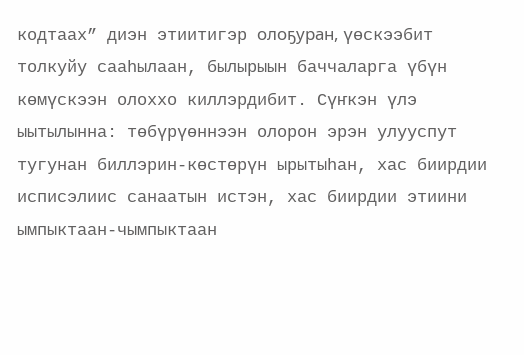кодтаах” диэн этиитигэр олоҕуран, үөскээбит толкуйу сааһылаан, былырыын баччаларга үбүн көмүскээн олоххо киллэрдибит. Сүҥкэн үлэ ыытылынна: төбүрүөннээн олорон эрэн улууспут тугунан биллэрин-көстөрүн ырытыһан, хас биирдии исписэлиис санаатын истэн, хас биирдии этиини ымпыктаан-чымпыктаан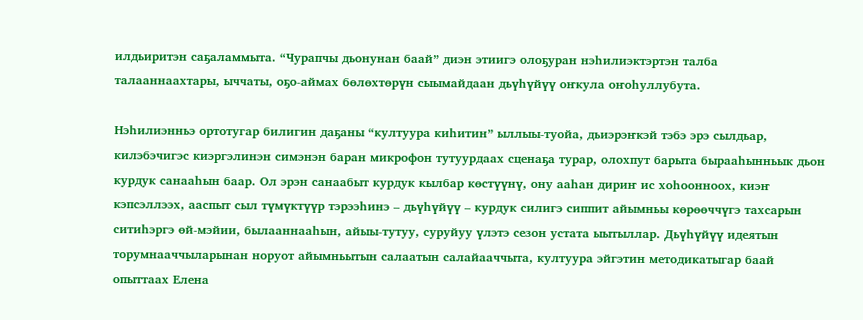илдьиритэн саҕаламмыта. “Чурапчы дьонунан баай” диэн этиигэ олоҕуран нэһилиэктэртэн талба талааннаахтары, ыччаты, оҕо-аймах бөлөхтөрүн сыымайдаан дьүһүйүү оҥкула оҥоһуллубута.

Нэһилиэнньэ ортотугар билигин даҕаны “култуура киһитин” ыллыы-туойа, дьиэрэҥкэй тэбэ эрэ сылдьар, килэбэчигэс киэргэлинэн симэнэн баран микрофон тутуурдаах сценаҕа турар, олохпут барыта бырааһынньык дьон курдук санааһын баар. Ол эрэн санаабыт курдук кылбар көстүүнү, ону ааһан дириҥ ис хоһоонноох, киэҥ кэпсэллээх, ааспыт сыл түмүктүүр тэрээһинэ – дьүһүйүү – курдук силигэ сиппит айымньы көрөөччүгэ тахсарын ситиһэргэ өй-мэйии, былааннааһын, айыы-тутуу, суруйуу үлэтэ сезон устата ыытыллар. Дьүһүйүү идеятын торумнааччыларынан норуот айымньытын салаатын салайааччыта, култуура эйгэтин методикатыгар баай опыттаах Елена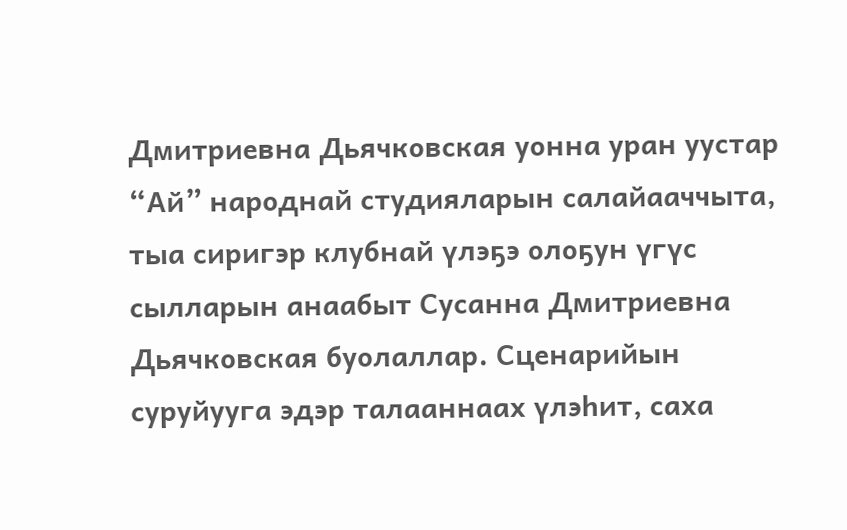Дмитриевна Дьячковская уонна уран уустар “Ай” народнай студияларын салайааччыта, тыа сиригэр клубнай үлэҕэ олоҕун үгүс сылларын анаабыт Сусанна Дмитриевна Дьячковская буолаллар. Сценарийын суруйууга эдэр талааннаах үлэһит, саха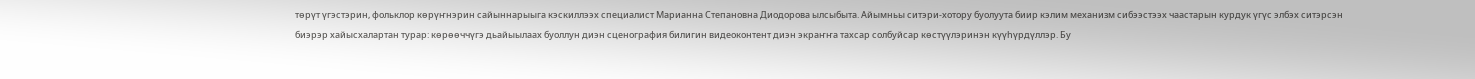төрүт үгэстэрин, фольклор көрүҥнэрин сайыннарыыга кэскиллээх специалист Марианна Степановна Диодорова ылсыбыта. Айымньы ситэри-хотору буолуута биир кэлим механизм сибээстээх чаастарын курдук үгүс элбэх ситэрсэн биэрэр хайысхалартан турар: көрөөччүгэ дьайыылаах буоллун диэн сценография билигин видеоконтент диэн экраҥҥа тахсар солбуйсар көстүүлэринэн күүһүрдүллэр. Бу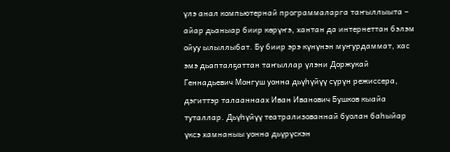үлэ анал компьютернай программаларга таҥыллыыта – айар дьаныар биир көрүҥэ, хантан да интернеттан бэлэм ойуу ылыллыбат. Бу биир эрэ күнүнэн муҥурдаммат, хас эмэ дьапталҕаттан таҥыллар үлэни Доржукай Геннадьевич Монгуш уонна дьүһүйүү сүрүн режиссера, дэгиттэр талааннаах Иван Иванович Бушков кыайа туталлар. Дьүһүйүү театрализованнай буолан баһыйар үксэ хамнаныы уонна дьүрүскэн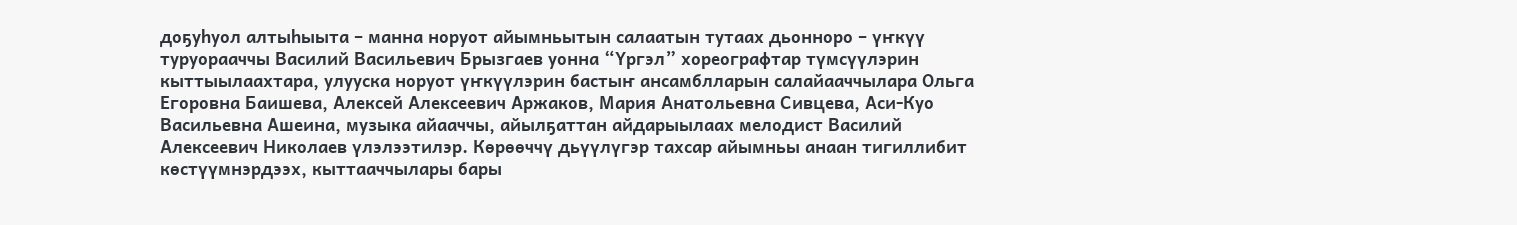доҕуһуол алтыһыыта – манна норуот айымньытын салаатын тутаах дьонноро – үҥкүү туруорааччы Василий Васильевич Брызгаев уонна “Үргэл” хореографтар түмсүүлэрин кыттыылаахтара, улууска норуот үҥкүүлэрин бастыҥ ансамблларын салайааччылара Ольга Егоровна Баишева, Алексей Алексеевич Аржаков, Мария Анатольевна Сивцева, Аси-Куо Васильевна Ашеина, музыка айааччы, айылҕаттан айдарыылаах мелодист Василий Алексеевич Николаев үлэлээтилэр. Көрөөччү дьүүлүгэр тахсар айымньы анаан тигиллибит көстүүмнэрдээх, кыттааччылары бары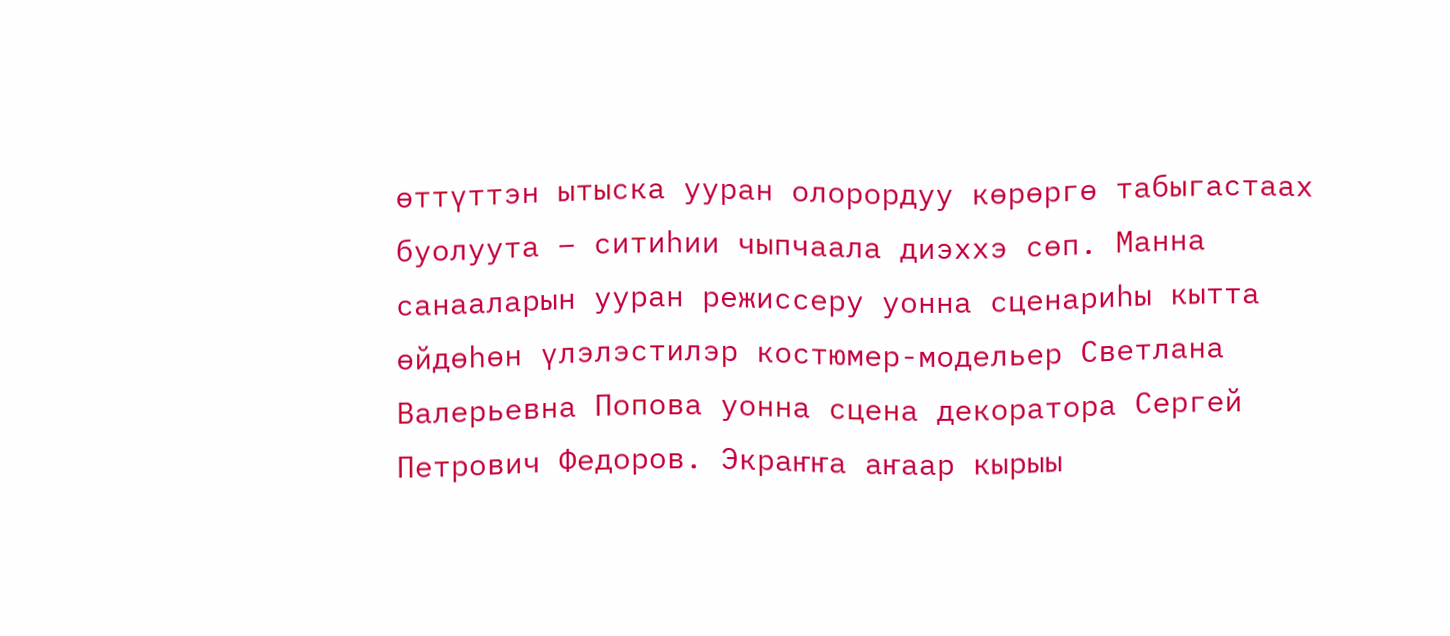өттүттэн ытыска ууран олорордуу көрөргө табыгастаах буолуута – ситиһии чыпчаала диэххэ сөп. Манна санааларын ууран режиссеру уонна сценариһы кытта өйдөһөн үлэлэстилэр костюмер-модельер Светлана Валерьевна Попова уонна сцена декоратора Сергей Петрович Федоров. Экраҥҥа аҥаар кырыы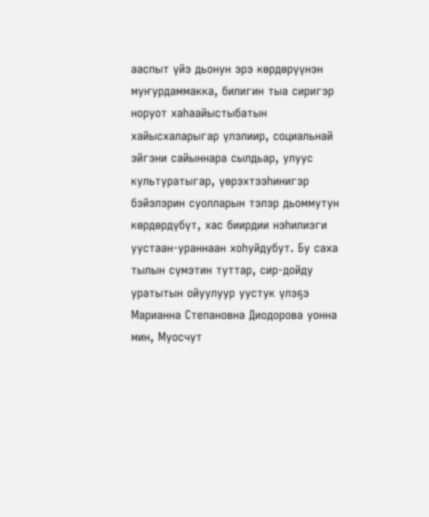ааспыт үйэ дьонун эрэ көрдөрүүнэн муҥурдаммакка, билигин тыа сиригэр норуот хаһаайыстыбатын хайысхаларыгар үлэлиир, социальнай эйгэни сайыннара сылдьар, улуус культуратыгар, үөрэхтээһинигэр бэйэлэрин суолларын тэлэр дьоммутун көрдөрдүбүт, хас биирдии нэһилиэги уустаан-ураннаан хоһуйдубут. Бу саха тылын сүмэтин туттар, сир-дойду уратытын ойуулуур уустук үлэҕэ Марианна Степановна Диодорова уонна мин, Муосчут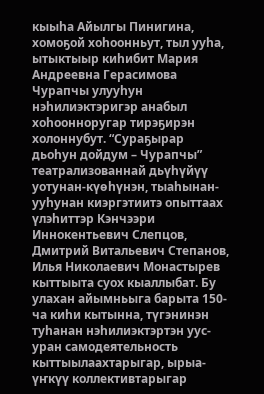кыыһа Айылгы Пинигина, хомоҕой хоһоонньут, тыл ууһа, ытыктыыр киһибит Мария Андреевна Герасимова Чурапчы улууһун нэһилиэктэригэр анабыл хоһоонноругар тирэҕирэн холоннубут. “Сураҕырар дьоһун дойдум – Чурапчы” театрализованнай дьүһүйүү уотунан-күөһүнэн, тыаһынан-ууһунан киэргэтиитэ опыттаах үлэһиттэр Кэнчээри Иннокентьевич Слепцов, Дмитрий Витальевич Степанов, Илья Николаевич Монастырев кыттыыта суох кыаллыбат. Бу улахан айымньыга барыта 150-ча киһи кытынна, түгэнинэн туһанан нэһилиэктэртэн уус-уран самодеятельность кыттыылаахтарыгар, ырыа-үҥкүү коллективтарыгар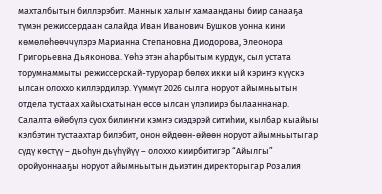махталбытын биллэрэбит. Маннык халыҥ хамаанданы биир санааҕа түмэн режиссердаан салайда Иван Иванович Бушков уонна кини көмөлөһөөччүлэрэ Марианна Степановна Диодорова, Элеонора Григорьевна Дьяконова. Үөһэ этэн аһарбытым курдук, сыл устата торумнаммыты режиссерскай-туруорар бөлөх икки ый кэриҥэ күүскэ ылсан олоххо киллэрдилэр. Үүммүт 2026 сылга норуот айымньытын отдела тустаах хайысхатынан өссө ылсан үлэлиирэ былааннанар. Салалта өйөбүлэ суох билиҥҥи кэмҥэ сиэдэрэй ситиһии, кылбар кыайыы кэлбэтин тустаахтар билэбит, онон өйдөөн-өйөөн норуот айымньытыгар сүдү көстүү – дьоһун дьүһүйүү – олоххо киирбитигэр “Айылгы” оройуоннааҕы норуот айымньытын дьиэтин директорыгар Розалия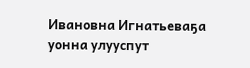Ивановна Игнатьеваҕа уонна улууспут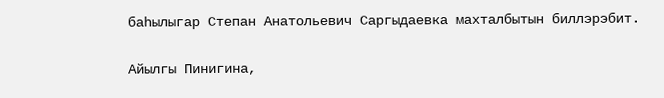баһылыгар Степан Анатольевич Саргыдаевка махталбытын биллэрэбит.

Айылгы Пинигина,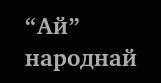“Ай” народнай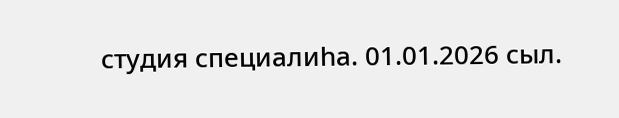студия специалиһа. 01.01.2026 сыл.